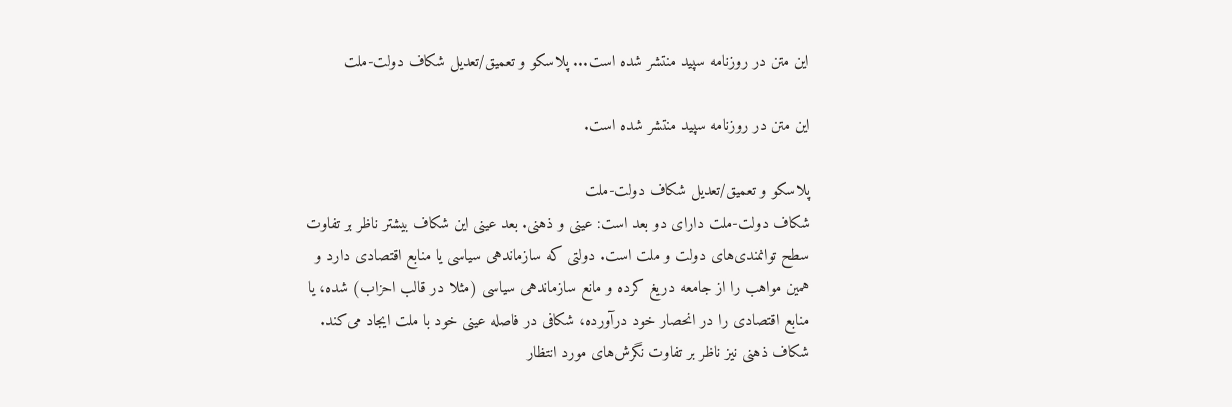این متن در روزنامه سپید منتشر شده است... پلاسکو و تعمیق/تعدیل شکاف دولت-ملت

این متن در روزنامه سپید منتشر شده است.

پلاسکو و تعمیق/تعدیل شکاف دولت-ملت
شکاف دولت-ملت دارای دو بعد است: عینی و ذهنی. بعد عینی این شکاف بیشتر ناظر بر تفاوت سطح توانمندی‌های دولت و ملت است. دولتی که سازماندهی سیاسی یا منابع اقتصادی دارد و همین مواهب را از جامعه دریغ کرده و مانع سازماندهی سیاسی (مثلا در قالب احزاب) شده، یا منابع اقتصادی را در انحصار خود درآورده، شکافی در فاصله عینی خود با ملت ایجاد می‌کند. شکاف ذهنی نیز ناظر بر تفاوت نگرش‌های مورد انتظار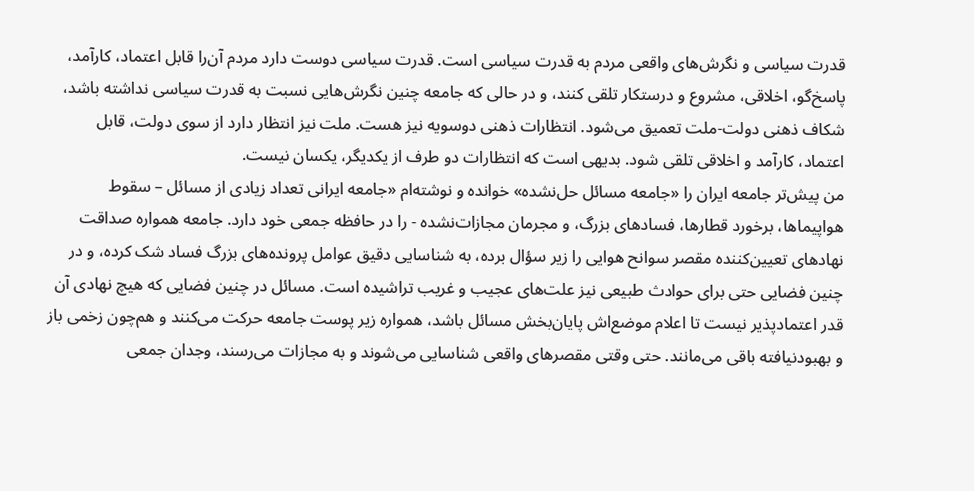قدرت سیاسی و نگرش‌های واقعی مردم به قدرت سیاسی است. قدرت سیاسی دوست دارد مردم آن‌را قابل اعتماد، کارآمد، پاسخ‌گو، اخلاقی، مشروع و درستکار تلقی کنند، و در حالی که جامعه چنین نگرش‌هایی نسبت به قدرت سیاسی نداشته باشد، شکاف ذهنی دولت-ملت تعمیق می‌شود. انتظارات ذهنی دوسویه نیز هست. ملت نیز انتظار دارد از سوی دولت، قابل اعتماد، کارآمد و اخلاقی تلقی شود. بدیهی است که انتظارات دو طرف از یکدیگر، یکسان نیست.
من پیش‌تر جامعه ایران را «جامعه مسائل حل‌نشده» خوانده‌ و نوشته‌ام «جامعه ایرانی تعداد زیادی از مسائل – سقوط هواپیماها، برخورد قطارها، فسادهای بزرگ، و مجرمان مجازات‌نشده - را در حافظه جمعی خود دارد. جامعه همواره صداقت نهادهای تعیین‌کننده مقصر سوانح هوایی را زیر سؤال برده، به شناسایی دقیق عوامل پرونده‌های بزرگ فساد شک کرده، و در چنین فضایی حتی برای حوادث طبیعی نیز علت‌های عجیب و غریب تراشیده است. مسائل در چنین فضایی که هیچ نهادی آن قدر اعتمادپذیر نیست تا اعلام موضع‌اش پایان‌بخش مسائل باشد، همواره زیر پوست جامعه حرکت می‌کنند و هم‌چون زخمی باز و بهبودنیافته باقی می‌مانند. حتی وقتی مقصرهای واقعی شناسایی می‌شوند و به مجازات می‌رسند، وجدان جمعی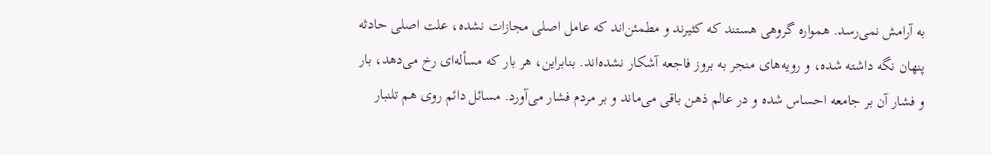به آرامش نمی‌رسد. همواره گروهی هستند که کثیرند و مطمئن‌اند که عامل اصلی مجازات نشده، علت اصلی حادثه پنهان نگه داشته شده، و رویه‌های منجر به بروز فاجعه آشکار نشده‌اند. بنابراین، هر بار که مسأله‌ای رخ می‌دهد، بار و فشار آن بر جامعه احساس شده و در عالم ذهن باقی می‌ماند و بر مردم فشار می‌آورد. مسائل دائم روی هم تلنبار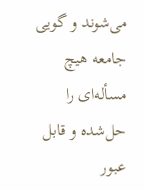می‌شوند و گویی جامعه هیچ مسأله‌ای را حل‌شده و قابل عبور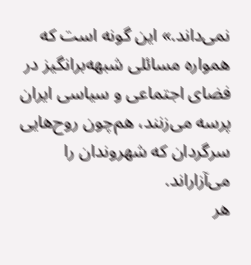نمی‌داند.» این گونه است که همواره مسائلی شبهه‌برانگیز در فضای اجتماعی و سیاسی ایران پرسه می‌زنند، هم‌چون روح‌هایی سرگردان که شهروندان را می‌آزاراند.
هر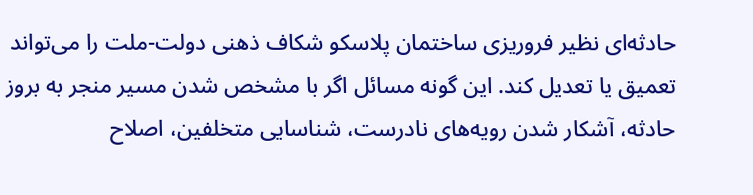حادثه‌ای نظیر فروریزی ساختمان پلاسکو شکاف ذهنی دولت-ملت را می‌تواند تعمیق یا تعدیل کند. این گونه مسائل اگر با مشخص شدن مسیر منجر به بروز حادثه، آشکار شدن رویه‌های نادرست، شناسایی متخلفین، اصلاح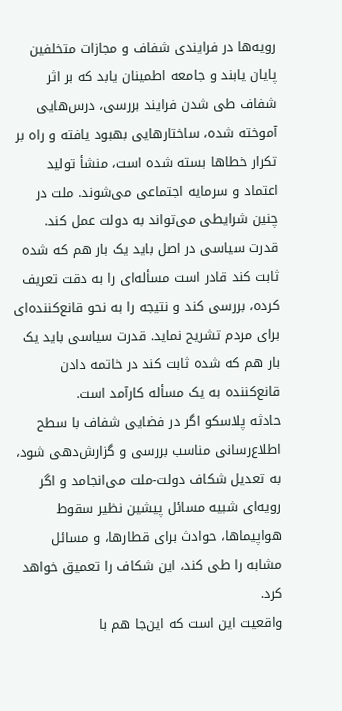رویه‌ها در فرایندی شفاف و مجازات متخلفین پایان یابند و جامعه اطمینان یابد که بر اثر شفاف طی‌ شدن فرایند بررسی، درس‌هایی آموخته شده، ساختارهایی بهبود یافته و راه بر تکرار خطاها بسته شده است، منشأ تولید اعتماد و سرمایه اجتماعی می‌شوند. ملت در چنین شرایطی می‌تواند به دولت عمل کند. قدرت سیاسی در اصل باید یک بار هم که شده ثابت کند قادر است مسأله‌ای را به دقت تعریف کرده، بررسی کند و نتیجه را به نحو قانع‌کننده‌ای برای مردم تشریح نماید. قدرت سیاسی باید یک بار هم که شده ثابت کند در خاتمه دادن قانع‌کننده به یک مسأله کارآمد است.
حادثه پلاسکو اگر در فضایی شفاف با سطح اطلاع‌رسانی مناسب بررسی و گزارش‌دهی شود، به تعدیل شکاف دولت-ملت می‌انجامد و اگر رویه‌ای شبیه مسائل پیشین نظیر سقوط هواپیماها، حوادث برای قطارها، و مسائل مشابه را طی کند، این شکاف را تعمیق خواهد کرد.
واقعیت این است که این‌جا هم با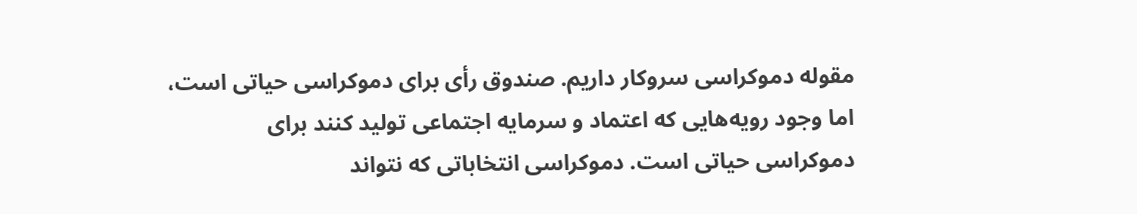مقوله دموکراسی سروکار داریم. صندوق رأی برای دموکراسی حیاتی است، اما وجود رویه‌هایی که اعتماد و سرمایه اجتماعی تولید کنند برای دموکراسی حیاتی است. دموکراسی انتخاباتی که نتواند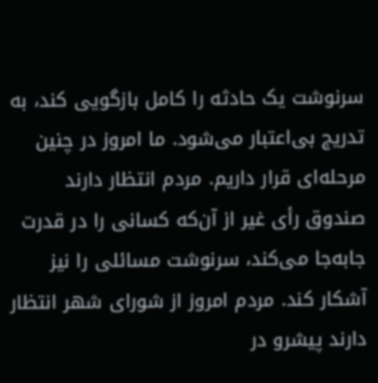سرنوشت یک حادثه را کامل بازگویی کند، به تدریج بی‌اعتبار می‌شود. ما امروز در چنین مرحله‌ای قرار داریم. مردم انتظار دارند صندوق رأی غیر از آن‌که کسانی را در قدرت جابه‌جا می‌کند، سرنوشت مسائلی را نیز آشکار کند. مردم امروز از شورای شهر انتظار دارند پیشرو در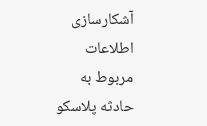آشکارسازی اطلاعات مربوط به حادثه پلاسکو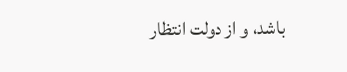باشد، و از دولت انتظار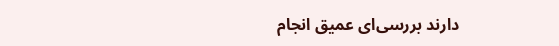دارند بررسی‌ای عمیق انجام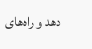دهد و راه‌های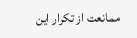ممانعت از تکرار این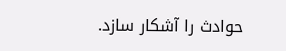حوادث را آشکار سازد.